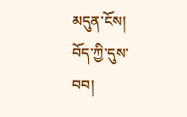མདུན་ངོས།
བོད་ཀྱི་དུས་བབ།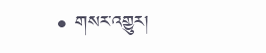• གསར་འགྱུར།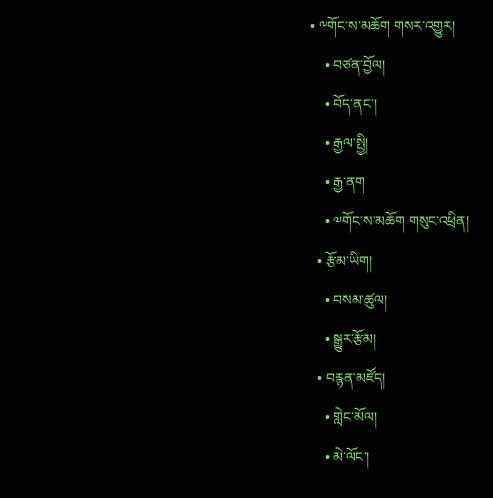• ༸གོང་ས་མཆོག གསར་འགྱུར།
    • བཙན་བྱོལ།
    • བོད་ནང་།
    • རྒྱལ་སྤྱི།
    • རྒྱ་ནག
    • ༧གོང་ས་མཆོག གསུང་འཕྲིན།
  • རྩོམ་ཡིག།
    • བསམ་ཚུལ།
    • སྒྱུར་རྩོམ།
  • བརྙན་མཛོད།
    • གླེང་མོལ།
    • མེ་ལོང་།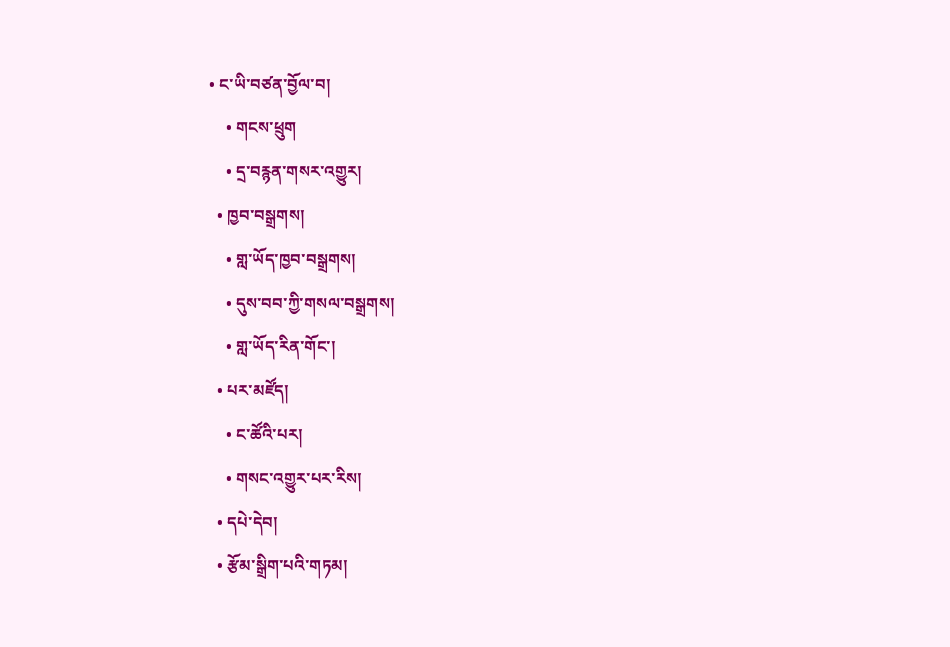• ང་ཡི་བཙན་བྱོལ་བ།
    • གངས་ཕྲུག
    • དྲ་བརྙན་གསར་འགྱུར།
  • ཁྱབ་བསྒྲགས།
    • གླ་ཡོད་ཁྱབ་བསྒྲགས།
    • དུས་བབ་ཀྱི་གསལ་བསྒྲགས།
    • གླ་ཡོད་རིན་གོང་།
  • པར་མཛོད།
    • ང་ཚོའི་པར།
    • གསང་འགྱུར་པར་རིས།
  • དཔེ་དེབ།
  • རྩོམ་སྒྲིག་པའི་གཏམ།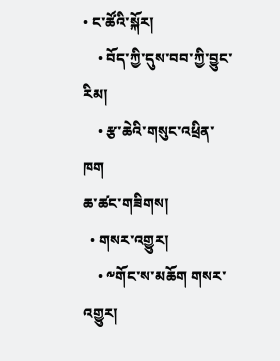• ང་ཚོའི་སྐོར།
    • བོད་ཀྱི་དུས་བབ་ཀྱི་བྱུང་རིམ།
    • རྩ་ཆེའི་གསུང་འཕྲིན་ཁག
ཆ་ཚང་གཟིགས།
  • གསར་འགྱུར།
    • ༸གོང་ས་མཆོག གསར་འགྱུར།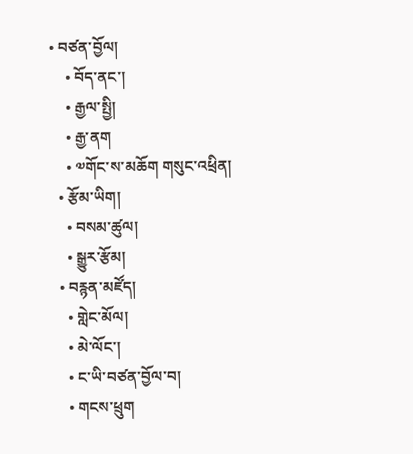• བཙན་བྱོལ།
    • བོད་ནང་།
    • རྒྱལ་སྤྱི།
    • རྒྱ་ནག
    • ༧གོང་ས་མཆོག གསུང་འཕྲིན།
  • རྩོམ་ཡིག།
    • བསམ་ཚུལ།
    • སྒྱུར་རྩོམ།
  • བརྙན་མཛོད།
    • གླེང་མོལ།
    • མེ་ལོང་།
    • ང་ཡི་བཙན་བྱོལ་བ།
    • གངས་ཕྲུག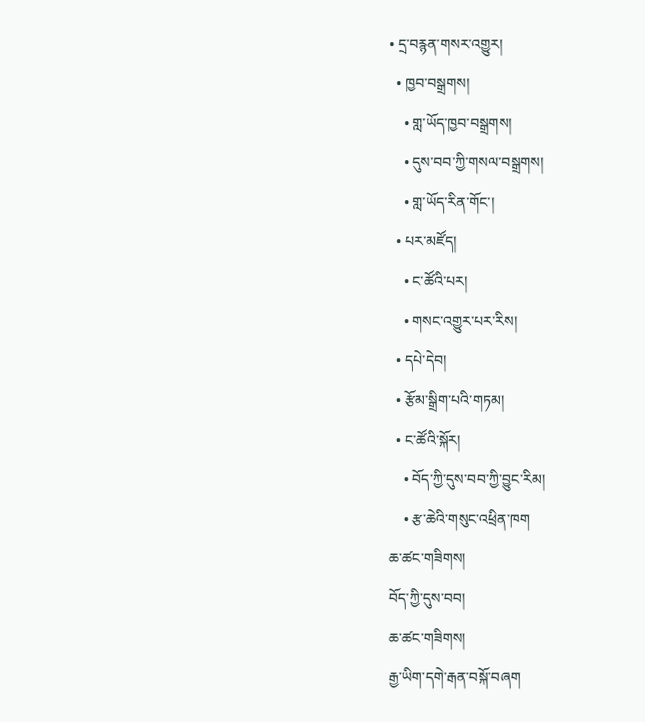• དྲ་བརྙན་གསར་འགྱུར།
  • ཁྱབ་བསྒྲགས།
    • གླ་ཡོད་ཁྱབ་བསྒྲགས།
    • དུས་བབ་ཀྱི་གསལ་བསྒྲགས།
    • གླ་ཡོད་རིན་གོང་།
  • པར་མཛོད།
    • ང་ཚོའི་པར།
    • གསང་འགྱུར་པར་རིས།
  • དཔེ་དེབ།
  • རྩོམ་སྒྲིག་པའི་གཏམ།
  • ང་ཚོའི་སྐོར།
    • བོད་ཀྱི་དུས་བབ་ཀྱི་བྱུང་རིམ།
    • རྩ་ཆེའི་གསུང་འཕྲིན་ཁག
ཆ་ཚང་གཟིགས།
བོད་ཀྱི་དུས་བབ།
ཆ་ཚང་གཟིགས།
རྒྱ་ཡིག་དགེ་རྒན་བསྐོ་བཞག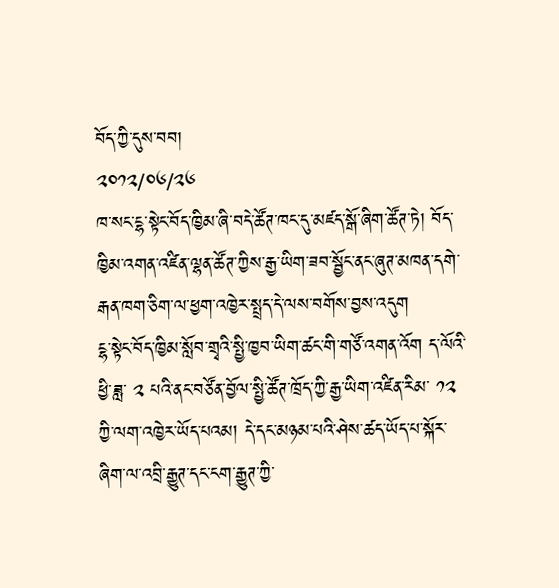བོད་ཀྱི་དུས་བབ།
༢༠༡༢/༠༦/༢༦
ཁ་སང་ངྷ་སྟེང་བོད་ཁྱིམ་ཞི་བདེ་ཚོཊ་ཁང་དུ་མཛད་སྒོ་ཞིག་ཚོཊ་ཏེ། བོད་ཁྱིམ་འགན་འཛིན་ལྷན་ཚོཊ་ཀྱིས་རྒྱ་ཡིག་ཟབ་སྦྱོང་ནང་ཞུཊ་མཁན་དགེ་རྒན་ཁག་ཅིག་ལ་ཕྱག་འཁྱེར་སྤྲད་དེ་ལས་བགོས་བྱས་འདུག
ངྷ་སྟེང་བོད་ཁྱིམ་སློབ་གྲྭའི་སྤྱི་ཁྱབ་ཡིག་ཚང་གི་གཙོ་འགན་འོག ད་ལོའི་ཕྱི་ཟླ་ ༢ པའི་ནང་བཙོན་བྱོལ་སྤྱི་ཚོཊ་ཁྲོད་ཀྱི་རྒྱ་ཡིག་འཛིན་རིམ་ ༡༢ ཀྱི་ལག་འཁྱེར་ཡོད་པའམ། དེ་དང་མཉམ་པའི་ཤེས་ཚད་ཡོད་པ་སྐོར་ཞིག་ལ་འབྲི་རྒྱུཊ་དང་ངག་རྒྱུཊ་ཀྱི་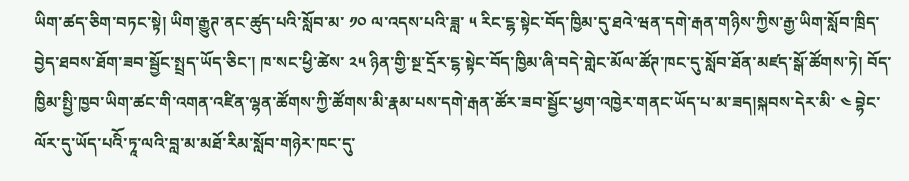ཡིག་ཚད་ཅིག་བཏང་སྟེ། ཡིག་རྒྱུཊ་ནང་ཚུད་པའི་སློབ་མ་ ༡༠ ལ་འདས་པའི་ཟླ་ ༥ རིང་ངྷ་སྟེང་བོད་ཁྱིམ་དུ་ཐའེ་ཝན་དགེ་རྒན་གཉིས་ཀྱིས་རྒྱ་ཡིག་སློབ་ཁྲིད་བྱེད་ཐབས་ཐོག་ཟབ་སྦྱོང་སྤྲད་ཡོད་ཅིང་། ཁ་སང་ཕྱི་ཚེས་ ༢༥ ཉིན་གྱི་སྔ་དྲོར་ངྷ་སྟེང་བོད་ཁྱིམ་ཞི་བདེ་གླེང་མོལ་ཚོཊ་ཁང་དུ་སློབ་ཐོན་མཛད་སྒོ་ཚོགས་ཏེ། བོད་ཁྱིམ་སྤྱི་ཁྱབ་ཡིག་ཚང་གི་འགན་འཛིན་ལྷན་ཚོགས་ཀྱི་ཚོགས་མི་རྣམ་པས་དགེ་རྒན་ཚོར་ཟབ་སྦྱོང་ཕྱག་འཁྱེར་གནང་ཡོད་པ་མ་ཟད།སྐབས་དེར་མི་ ༤ བྷེང་ལོར་དུ་ཡོད་པའིོ་ཏཱ་ལའི་བླ་མ་མཐོ་རིམ་སློབ་གཉེར་ཁང་དུ་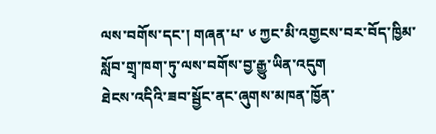ལས་བགོས་དང་། གཞན་པ་ ༦ ཀྱང་མི་འགྱངས་བར་བོད་ཁྱིམ་སློབ་གྲྭ་ཁག་ཏུ་ལས་བགོས་བྱ་རྒྱུ་ཡིན་འདུག
ཐེངས་འདིའི་ཟབ་སྦྱོང་ནང་ཞུགས་མཁན་ཁྱོན་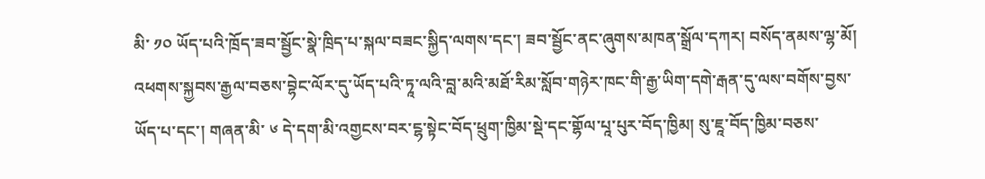མི་ ༡༠ ཡོད་པའི་ཁྲོད་ཟབ་སྦྱོང་སྣེ་ཁྲིད་པ་སྐལ་བཟང་སྐྱིད་ལགས་དང་། ཟབ་སྦྱོང་ནང་ཞུགས་མཁན་སྒྲོལ་དཀར། བསོད་ནམས་ལྷ་མོ། འཕགས་སྐྱབས་རྒྱལ་བཅས་བྷེང་ལོར་དུ་ཡོད་པའི་ཏཱ་ལའི་བླ་མའི་མཐོ་རིམ་སློབ་གཉེར་ཁང་གི་རྒྱ་ཡིག་དགེ་རྒན་དུ་ལས་བགོས་བྱས་ཡོད་པ་དང་། གཞན་མི་ ༦ དེ་དག་མི་འགྱངས་བར་ངྷ་སྟེང་བོད་ཕྲུག་ཁྱིམ་སྡེ་དང་གྷོལ་པཱ་པུར་བོད་ཁྱིམ། སུ་ཇཱ་བོད་ཁྱིམ་བཅས་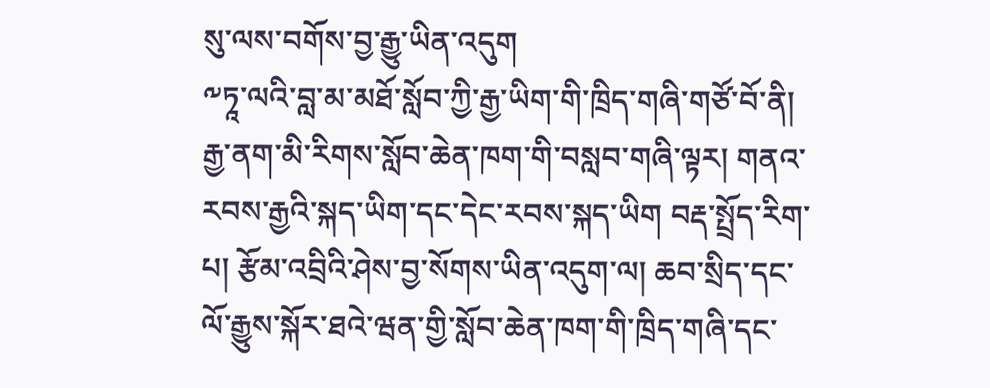སུ་ལས་བགོས་བྱ་རྒྱུ་ཡིན་འདུག
༸ཏཱ་ལའི་བླ་མ་མཐོ་སློབ་ཀྱི་རྒྱ་ཡིག་གི་ཁྲིད་གཞི་གཙོ་བོ་ནི། རྒྱ་ནག་མི་རིགས་སློབ་ཆེན་ཁག་གི་བསླབ་གཞི་ལྟར། གནའ་རབས་རྒྱའི་སྐད་ཡིག་དང་དེང་རབས་སྐད་ཡིག བརྡ་སྤྲོད་རིག་པ། རྩོམ་འབྲིའི་ཤེས་བྱ་སོགས་ཡིན་འདུག་ལ། ཆབ་སྲིད་དང་ལོ་རྒྱུས་སྐོར་ཐའེ་ཝན་གྱི་སློབ་ཆེན་ཁག་གི་ཁྲིད་གཞི་དང་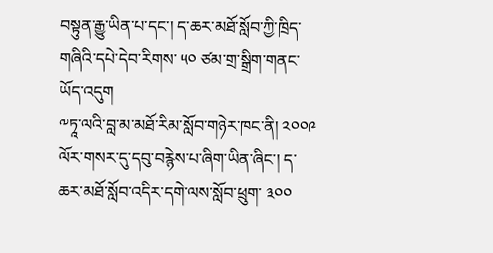བསྟུན་རྒྱུ་ཡིན་པ་དང་། ད་ཆར་མཐོ་སློབ་ཀྱི་ཁྲིད་གཞིའི་དཔེ་དེབ་རིགས་ ༥༠ ཙམ་གྲ་སྒྲིག་གནང་ཡོད་འདུག
༸ཏཱ་ལའི་བླ་མ་མཐོ་རིམ་སློབ་གཉེར་ཁང་ནི། ༢༠༠༩ ལོར་གསར་དུ་དབུ་བརྙེས་པ་ཞིག་ཡིན་ཞིང་། ད་ཆར་མཐོ་སློབ་འདིར་དགེ་ལས་སློབ་ཕྲུག་ ༣༠༠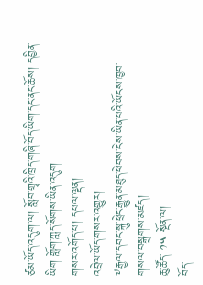ཙམ་ཡོད་འདུག་ལ། སློབ་གྲྭའི་ཁྲིད་གཞི་བོད་ཡིག་དང་ནང་ཆོས། དབྱིན་ཡིག གློག་ཀླད་སོགས་ཡིན་འདུག
གསར་འགོད་པ། དཔལ་ལྡན།
འབྲེལ་ཡོད་གསར་འགྱུར།
༸རྒྱལ་དབང་སྐུ་ཕྲེང་རྒྱུན་མཐུད་ཕེབས་ངེས་ཡིན་པའི་ཡོངས་ཁྱབ་གསལ་བསྒྲགས་མཛད།
ཆུ་ཚོད་ ༡༥ སྔོན་ལ།
བོད་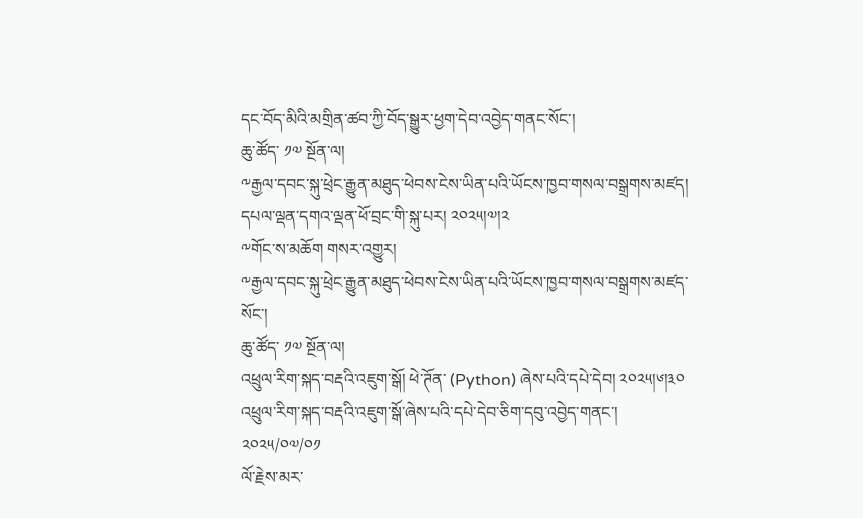དང་བོད་མིའི་མགྲིན་ཚབ་ཀྱི་བོད་སྒྱུར་ཕྱག་དེབ་འབྱེད་གནང་སོང་།
ཆུ་ཚོད་ ༡༧ སྔོན་ལ།
༸རྒྱལ་དབང་སྐུ་ཕྲེང་རྒྱུན་མཐུད་ཕེབས་ངེས་ཡིན་པའི་ཡོངས་ཁྱབ་གསལ་བསྒྲགས་མཛད། དཔལ་ལྡན་དགའ་ལྡན་ཕོ་བྲང་གི་སྐུ་པར། ༢༠༢༥།༧།༢
༸གོང་ས་མཆོག གསར་འགྱུར།
༸རྒྱལ་དབང་སྐུ་ཕྲེང་རྒྱུན་མཐུད་ཕེབས་ངེས་ཡིན་པའི་ཡོངས་ཁྱབ་གསལ་བསྒྲགས་མཛད་སོང་།
ཆུ་ཚོད་ ༡༧ སྔོན་ལ།
འཕྲུལ་རིག་སྐད་བརྡའི་འཇུག་སྒོ། ཕེ་ཊོན་ (Python) ཞེས་པའི་དཔེ་དེབ། ༢༠༢༥།༦།༣༠
འཕྲུལ་རིག་སྐད་བརྡའི་འཇུག་སྒོ་ཞེས་པའི་དཔེ་དེབ་ཅིག་དབུ་འབྱེད་གནང་།
༢༠༢༥/༠༧/༠༡
ལོ་རྗེས་མར་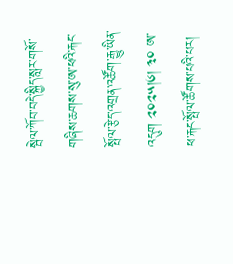སྦེལ་ཀོབ་བདེ་སྐྱིད་སླར་གསོ་གཞིས་ཆགས་སུ་ཨ་ཕའི་རྐང་སྤོལ་རྩེད་འགྲན་འཚོག་རྒྱུ་ཡིན་འདུག ༢༠༢༥།༦། ༣༠ ཨ་ཕ་རྐང་སྤོལ་ཚོགས་པའི་པར།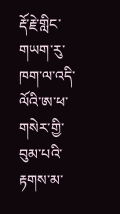རྡོ་རྗེ་གླིང་གཡག་རུ་ཁག་ལ་འདི་ལོའི་ཨ་ཕ་གསེར་གྱི་བུམ་པའི་རྟགས་མ་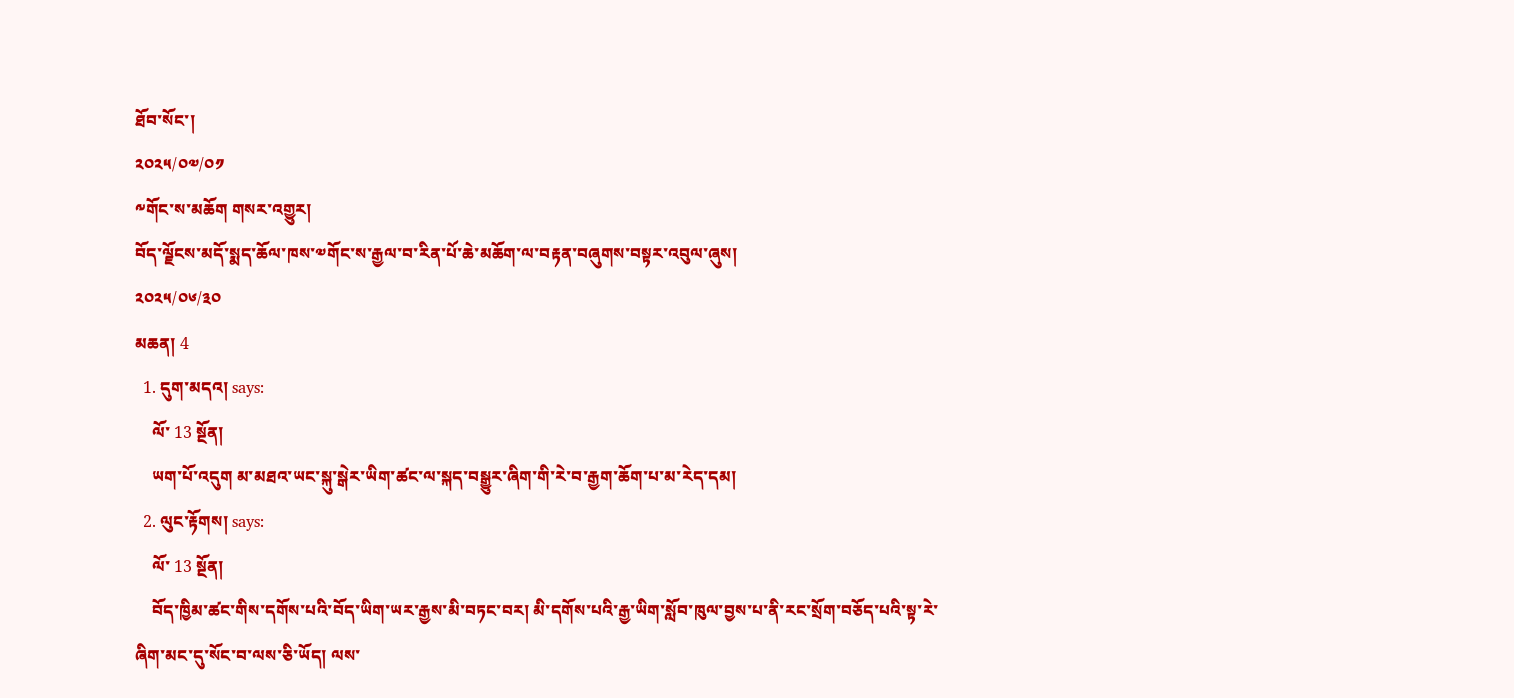ཐོབ་སོང་།
༢༠༢༥/༠༧/༠༡
༸གོང་ས་མཆོག གསར་འགྱུར།
བོད་ལྗོངས་མདོ་སྨད་ཆོལ་ཁས་༧གོང་ས་རྒྱལ་བ་རིན་པོ་ཆེ་མཆོག་ལ་བརྟན་བཞུགས་བསྟར་འབུལ་ཞུས།
༢༠༢༥/༠༦/༣༠
མཆན། 4
  1. དུག་མདའ། says:
    ལོ་ 13 སྔོན།
    ཡག་པོ་འདུག མ་མཐའ་ཡང་སྐུ་སྒེར་ཡིག་ཚང་ལ་སྐད་བསྒྱུར་ཞིག་གི་རེ་བ་རྒྱག་ཆོག་པ་མ་རེད་དམ།
  2. ལུང་རྟོགས། says:
    ལོ་ 13 སྔོན།
    བོད་ཁྱིམ་ཚང་གིས་དགོས་པའི་བོད་ཡིག་ཡར་རྒྱས་མི་བཏང་བར། མི་དགོས་པའི་རྒྱ་ཡིག་སློབ་ཁུལ་བྱས་པ་ནི་རང་སྲོག་བཅོད་པའི་སྟ་རེ་ཞིག་མང་དུ་སོང་བ་ལས་ཅི་ཡོད། ལས་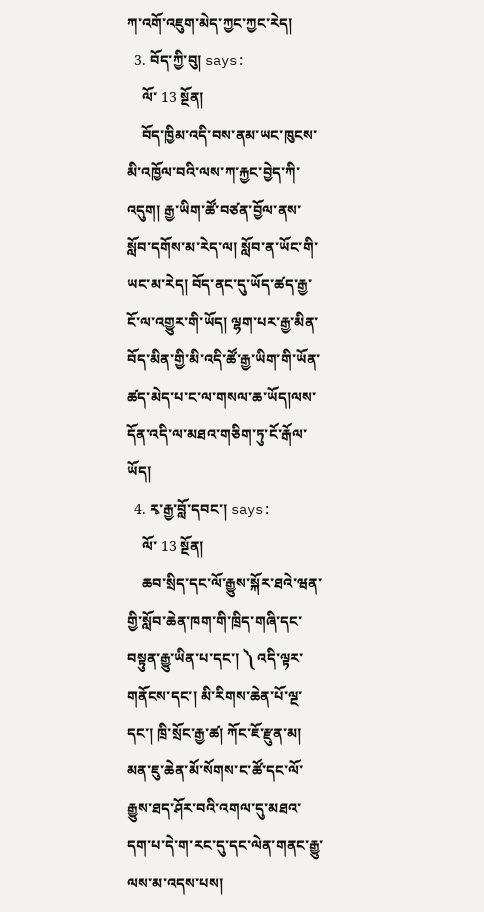ཀ་འགོ་འཇུག་མེད་ཀྱང་ཀྱང་རེད།
  3. བོད་ཀྱི་བུ། says:
    ལོ་ 13 སྔོན།
    བོད་ཁྱིམ་འདི་བས་ནམ་ཡང་ཁུངས་མི་འཁྱོལ་བའི་ལས་ཀ་རྐྱང་བྱེད་ཀི་འདུག། རྒྱ་ཡིག་ཚོ་བཙན་བྱོལ་ནས་སློབ་དགོས་མ་རེད་ལ། སློབ་ན་ཡོང་གི་ཡང་མ་རེད། བོད་ནང་དུ་ཡོད་ཚད་རྒྱ་ངོ་ལ་འགྱུར་གི་ཡོད། ལྷག་པར་རྒྱ་མིན་བོད་མིན་གྱི་མི་འདི་ཚོ་རྒྱ་ཡིག་གི་ཡོན་ཚད་མེད་པ་ང་ལ་གསལ་ཆ་ཡོད།ལས་དོན་འདི་ལ་མཐའ་གཅིག་ཏུ་ངོ་རྒོལ་ཡོད།
  4. རྭ་རྒྱ་བློ་དབང་། says:
    ལོ་ 13 སྔོན།
    ཆབ་སྲིད་དང་ལོ་རྒྱུས་སྐོར་ཐའེ་ཝན་གྱི་སློབ་ཆེན་ཁག་གི་ཁྲིད་གཞི་དང་བསྟུན་རྒྱུ་ཡིན་པ་དང་། ༽ འདི་ལྟར་གནོངས་དང་། མི་རིགས་ཆེན་པོ་ལྔ་དང་། ཁྲི་སྲོང་རྒྱ་ཚ། ཀོང་ཇོ་རྫུན་མ། མན་ཇུ་ཆེན་མོ་སོགས་ང་ཚོ་དང་ལོ་རྒྱུས་ཐད་ཤོར་བའི་འགལ་དུ་མཐའ་དག་པ་དེ་ག་རང་དུ་དང་ལེན་གནང་རྒྱུ་ལས་མ་འདས་པས།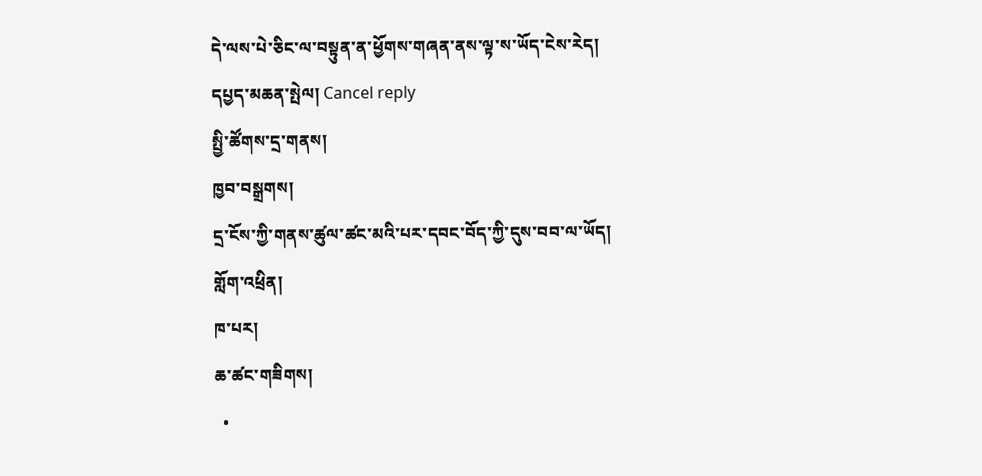དེ་ལས་པེ་ཅིང་ལ་བསྟུན་ན་ཕྱོགས་གཞན་ནས་ལྟ་ས་ཡོད་ངེས་རེད།
དཔྱད་མཆན་སྤེལ། Cancel reply
སྤྱི་ཚོགས་དྲ་གནས།
ཁྱབ་བསྒྲགས།
དྲ་ངོས་ཀྱི་གནས་ཚུལ་ཚང་མའི་པར་དབང་བོད་ཀྱི་དུས་བབ་ལ་ཡོད།
གློག་འཕྲིན།
ཁ་པར།
ཆ་ཚང་གཟིགས།
  •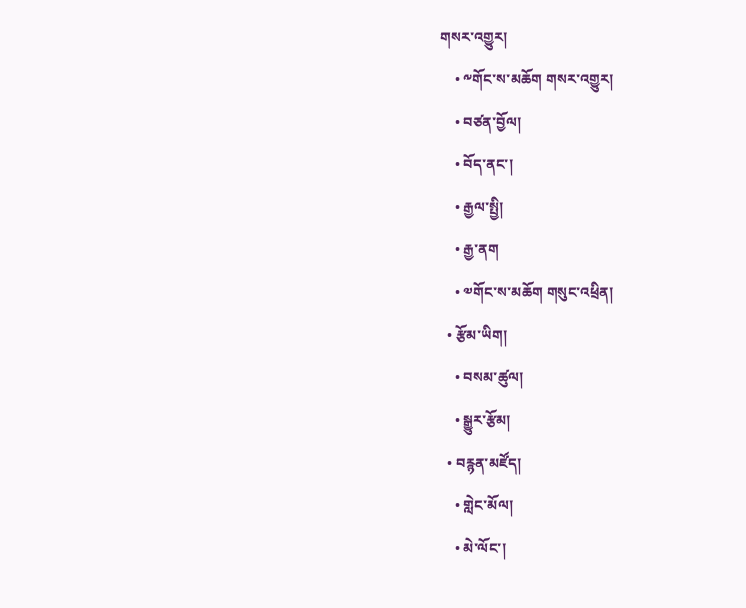གསར་འགྱུར།
    • ༸གོང་ས་མཆོག གསར་འགྱུར།
    • བཙན་བྱོལ།
    • བོད་ནང་།
    • རྒྱལ་སྤྱི།
    • རྒྱ་ནག
    • ༧གོང་ས་མཆོག གསུང་འཕྲིན།
  • རྩོམ་ཡིག།
    • བསམ་ཚུལ།
    • སྒྱུར་རྩོམ།
  • བརྙན་མཛོད།
    • གླེང་མོལ།
    • མེ་ལོང་།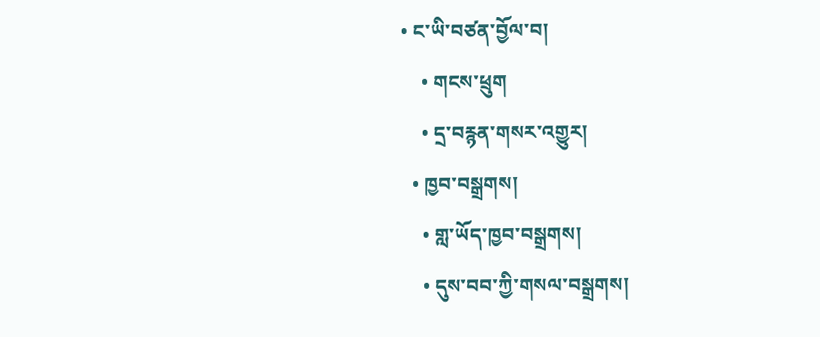• ང་ཡི་བཙན་བྱོལ་བ།
    • གངས་ཕྲུག
    • དྲ་བརྙན་གསར་འགྱུར།
  • ཁྱབ་བསྒྲགས།
    • གླ་ཡོད་ཁྱབ་བསྒྲགས།
    • དུས་བབ་ཀྱི་གསལ་བསྒྲགས།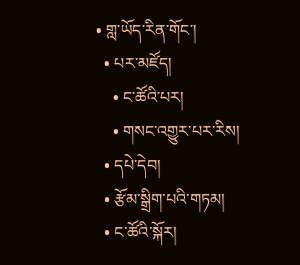• གླ་ཡོད་རིན་གོང་།
  • པར་མཛོད།
    • ང་ཚོའི་པར།
    • གསང་འགྱུར་པར་རིས།
  • དཔེ་དེབ།
  • རྩོམ་སྒྲིག་པའི་གཏམ།
  • ང་ཚོའི་སྐོར།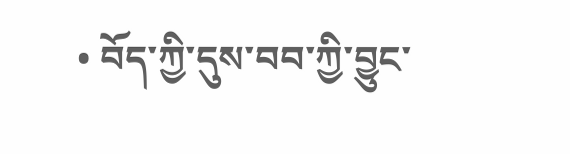• བོད་ཀྱི་དུས་བབ་ཀྱི་བྱུང་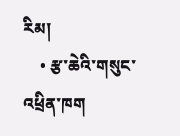རིམ།
    • རྩ་ཆེའི་གསུང་འཕྲིན་ཁག